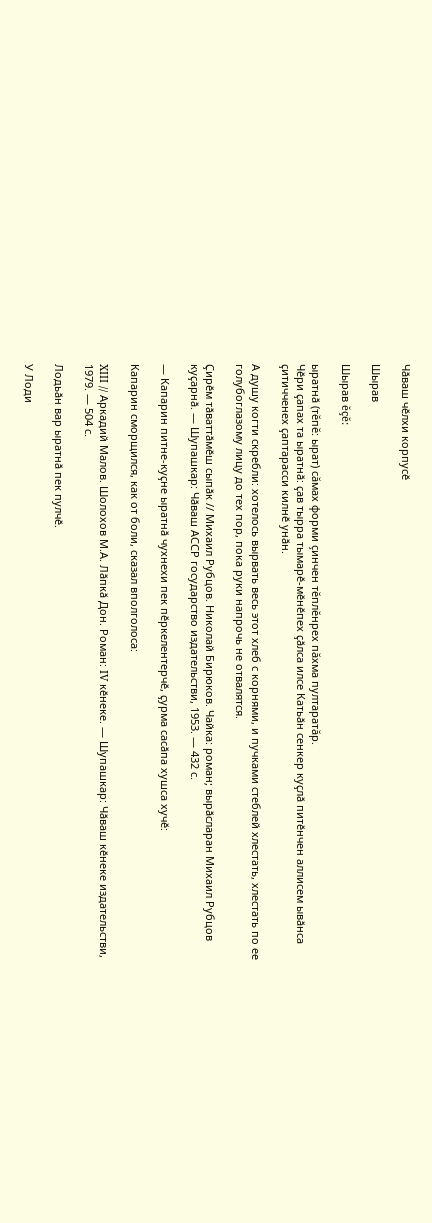Чӑваш чӗлхи корпусӗ

Шырав

Шырав ĕçĕ:

ыратнӑ (тĕпĕ: ырат) сăмах форми çинчен тĕплĕнрех пăхма пултаратăр.
Чӗри ҫапах та ыратнӑ: ҫав тырра тымарӗ-мӗнӗпех ҫӑлса илсе Катьӑн сенкер куҫлӑ питӗнчен аллисем ывӑнса ҫитичченех ҫаптарасси килнӗ унӑн.

А душу когти скребли: хотелось вырвать весь этот хлеб с корнями, и пучками стеблей хлестать, хлестать по ее голубоглазому лицу до тех пор, пока руки напрочь не отвалятся.

Ҫирӗм тӑваттӑмӗш сыпӑк // Михаил Рубцов. Николай Бирюков. Чайка: роман; вырӑсларан Михаил Рубцов куҫарнӑ. — Шупашкар: Чӑваш АССР государство издательстви, 1953. — 432 с.

— Капарин питне-куҫне ыратнӑ чухнехи пек пӗркелентерчӗ, ҫурма сасӑпа хушса хучӗ:

Капарин сморщился, как от боли, сказал вполголоса:

XIII // Аркадий Малов. Шолохов М.А. Лӑпкӑ Дон. Роман: IV кӗнеке. — Шупашкар: Чӑваш кӗнеке издательстви, 1979. — 504 с.

Лодьӑн вар ыратнӑ пек пулчӗ.

У Лоди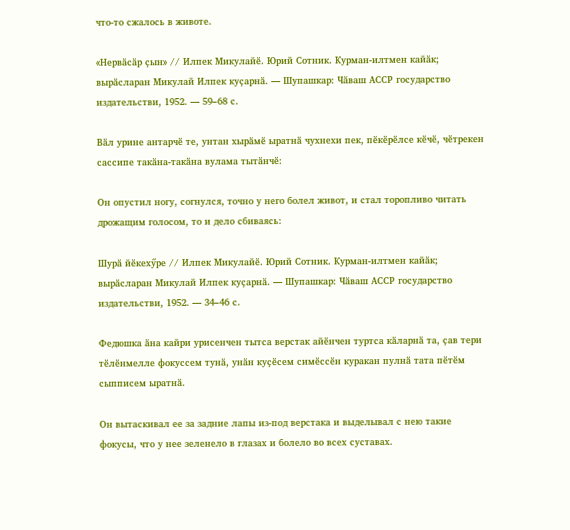что-то сжалось в животе.

«Нервӑсӑр ҫын» // Илпек Микулайӗ. Юрий Сотник. Курман-илтмен кайӑк; вырӑсларан Микулай Илпек куҫарнӑ. — Шупашкар: Чӑваш АССР государство издательстви, 1952. — 59–68 с.

Вӑл урине антарчӗ те, унтан хырӑмӗ ыратнӑ чухнехи пек, пӗкӗрӗлсе кӗчӗ, чӗтрекен сассипе такӑна-такӑна вулама тытӑнчӗ:

Он опустил ногу, согнулся, точно у него болел живот, и стал торопливо читать дрожащим голосом, то и дело сбиваясь:

Шурӑ йӗкехӳре // Илпек Микулайӗ. Юрий Сотник. Курман-илтмен кайӑк; вырӑсларан Микулай Илпек куҫарнӑ. — Шупашкар: Чӑваш АССР государство издательстви, 1952. — 34–46 с.

Федюшка ӑна кайри урисенчен тытса верстак айӗнчен туртса кӑларнӑ та, ҫав тери тӗлӗнмелле фокуссем тунӑ, унӑн куҫӗсем симӗссӗн куракан пулнӑ тата пӗтӗм сыпписем ыратнӑ.

Он вытаскивал ее за задние лапы из-под верстака и выделывал с нею такие фокусы, что у нее зеленело в глазах и болело во всех суставах.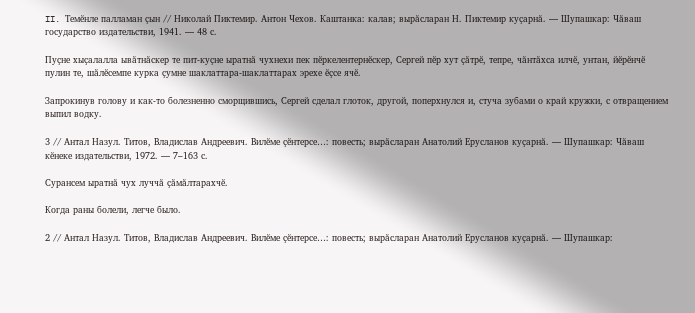II. Темӗнле палламан ҫын // Николай Пиктемир. Антон Чехов. Каштанка: калав; вырӑсларан Н. Пиктемир куҫарнӑ. — Шупашкар: Чӑваш государство издательстви, 1941. — 48 с.

Пуҫне хыҫалалла ывӑтнӑскер те пит-куҫне ыратнӑ чухнехи пек пӗркелентернӗскер, Сергей пӗр хут ҫӑтрӗ, тепре, чӑнтӑхса илчӗ, унтан, йӗрӗнчӗ пулин те, шӑлӗсемпе курка ҫумне шаклаттара-шаклаттарах эрехе ӗҫсе ячӗ.

Запрокинув голову и как-то болезненно сморщившись, Сергей сделал глоток, другой, поперхнулся и, стуча зубами о край кружки, с отвращением выпил водку.

3 // Антал Назул. Титов, Владислав Андреевич. Вилӗме ҫӗнтерсе…: повесть; вырӑсларан Анатолий Ерусланов куҫарнӑ. — Шупашкар: Чӑваш кӗнеке издательстви, 1972. — 7–163 с.

Сурансем ыратнӑ чух луччӑ ҫӑмӑлтарахчӗ.

Когда раны болели, легче было.

2 // Антал Назул. Титов, Владислав Андреевич. Вилӗме ҫӗнтерсе…: повесть; вырӑсларан Анатолий Ерусланов куҫарнӑ. — Шупашкар: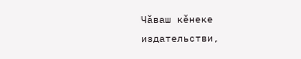Чӑваш кӗнеке издательстви,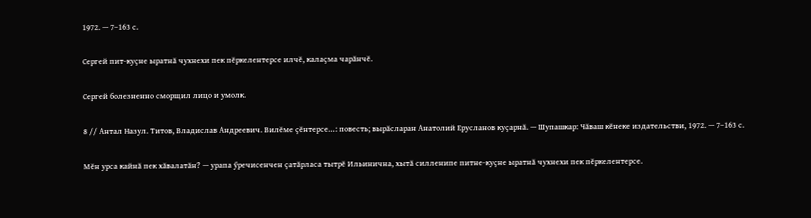1972. — 7–163 с.

Сергей пит-куҫне ыратнӑ чухнехи пек пӗркелентерсе илчӗ, калаҫма чарӑнчӗ.

Сергей болезненно сморщил лицо и умолк.

8 // Антал Назул. Титов, Владислав Андреевич. Вилӗме ҫӗнтерсе…: повесть; вырӑсларан Анатолий Ерусланов куҫарнӑ. — Шупашкар: Чӑваш кӗнеке издательстви, 1972. — 7–163 с.

Мӗн урса кайнӑ пек хӑвалатӑн? — урапа ӳречисенчен ҫатӑрласа тытрӗ Ильинична, хытӑ силленипе питне-куҫне ыратнӑ чухнехи пек пӗркелентерсе.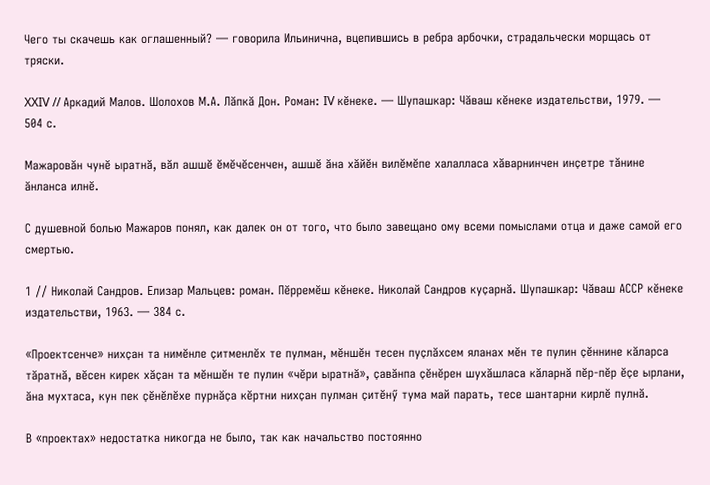Чего ты скачешь как оглашенный? — говорила Ильинична, вцепившись в ребра арбочки, страдальчески морщась от тряски.

XXIV // Аркадий Малов. Шолохов М.А. Лӑпкӑ Дон. Роман: IV кӗнеке. — Шупашкар: Чӑваш кӗнеке издательстви, 1979. — 504 с.

Мажаровӑн чунӗ ыратнӑ, вӑл ашшӗ ӗмӗчӗсенчен, ашшӗ ӑна хӑйӗн вилӗмӗпе халалласа хӑварнинчен инҫетре тӑнине ӑнланса илнӗ.

С душевной болью Мажаров понял, как далек он от того, что было завещано ому всеми помыслами отца и даже самой его смертью.

1 // Николай Сандров. Елизар Мальцев: роман. Пӗрремӗш кӗнеке. Николай Сандров куҫарнӑ. Шупашкар: Чӑваш АССР кӗнеке издательстви, 1963. — 384 с.

«Проектсенче» нихҫан та нимӗнле ҫитменлӗх те пулман, мӗншӗн тесен пуҫлӑхсем яланах мӗн те пулин ҫӗннине кӑларса тӑратнӑ, вӗсен кирек хӑҫан та мӗншӗн те пулин «чӗри ыратнӑ», ҫавӑнпа ҫӗнӗрен шухӑшласа кӑларнӑ пӗр-пӗр ӗҫе ырлани, ӑна мухтаса, кун пек ҫӗнӗлӗхе пурнӑҫа кӗртни нихҫан пулман ҫитӗнӳ тума май парать, тесе шантарни кирлӗ пулнӑ.

В «проектах» недостатка никогда не было, так как начальство постоянно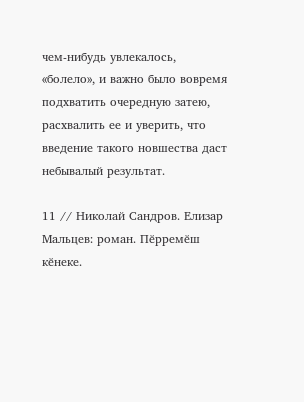чем-нибудь увлекалось, «болело», и важно было вовремя подхватить очередную затею, расхвалить ее и уверить, что введение такого новшества даст небывалый результат.

11 // Николай Сандров. Елизар Мальцев: роман. Пӗрремӗш кӗнеке.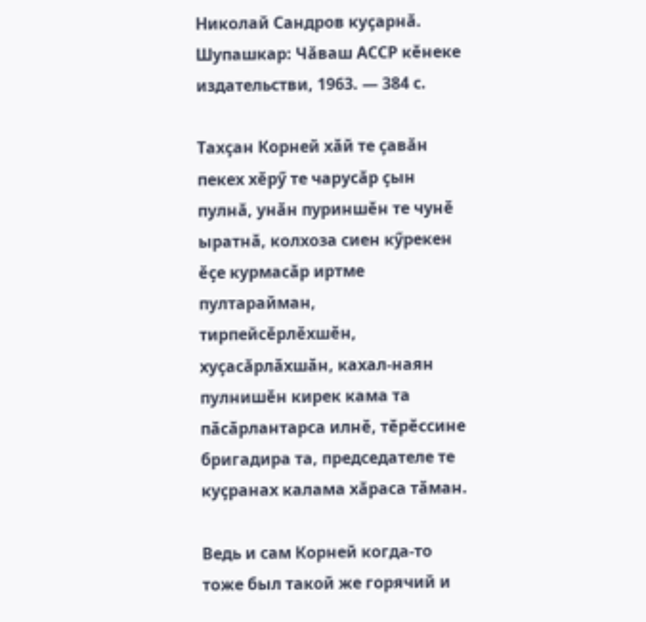Николай Сандров куҫарнӑ. Шупашкар: Чӑваш АССР кӗнеке издательстви, 1963. — 384 с.

Тахҫан Корней хӑй те ҫавӑн пекех хӗрӳ те чарусӑр ҫын пулнӑ, унӑн пуриншӗн те чунӗ ыратнӑ, колхоза сиен кӳрекен ӗҫе курмасӑр иртме пултарайман, тирпейсӗрлӗхшӗн, хуҫасӑрлӑхшӑн, кахал-наян пулнишӗн кирек кама та пӑсӑрлантарса илнӗ, тӗрӗссине бригадира та, председателе те куҫранах калама хӑраса тӑман.

Ведь и сам Корней когда-то тоже был такой же горячий и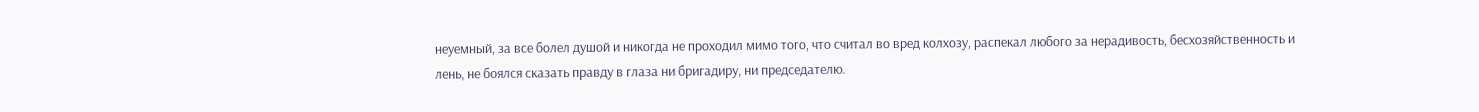неуемный, за все болел душой и никогда не проходил мимо того, что считал во вред колхозу, распекал любого за нерадивость, бесхозяйственность и лень, не боялся сказать правду в глаза ни бригадиру, ни председателю.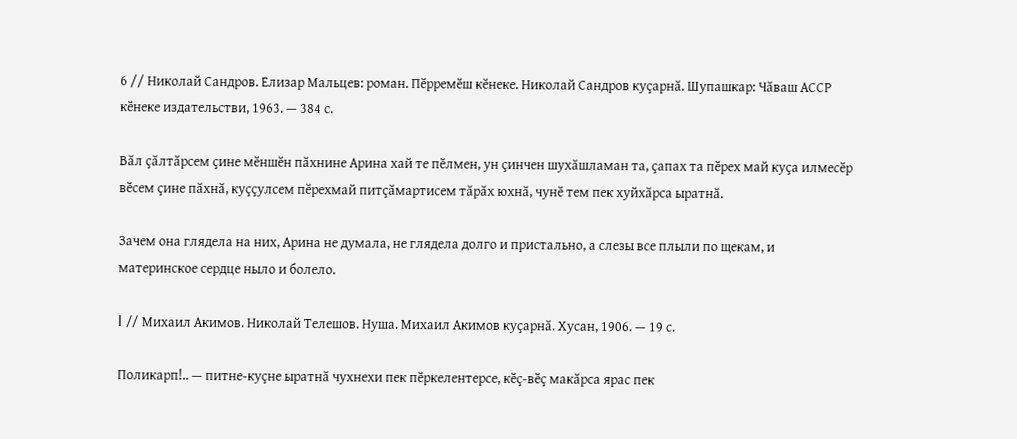6 // Николай Сандров. Елизар Мальцев: роман. Пӗрремӗш кӗнеке. Николай Сандров куҫарнӑ. Шупашкар: Чӑваш АССР кӗнеке издательстви, 1963. — 384 с.

Вӑл ҫӑлтӑрсем ҫине мӗншӗн пӑхнине Арина хай те пӗлмен, ун ҫинчен шухӑшламан та, ҫапах та пӗрех май куҫа илмесӗр вӗсем ҫине пӑхнӑ, куҫҫулсем пӗрехмай питҫӑмартисем тӑрӑх юхнӑ, чунӗ тем пек хуйхӑрса ыратнӑ.

Зачем она глядела на них, Арина не думала, не глядела долго и пристально, а слезы все плыли по щекам, и материнское сердце ныло и болело.

I // Михаил Акимов. Николай Телешов. Нуша. Михаил Акимов куҫарнӑ. Хусан, 1906. — 19 с.

Поликарп!.. — питне-куҫне ыратнӑ чухнехи пек пӗркелентерсе, кӗҫ-вӗҫ макӑрса ярас пек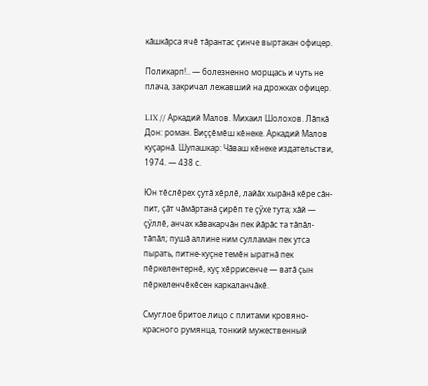кӑшкӑрса ячӗ тӑрантас ҫинче выртакан офицер.

Поликарп!.. — болезненно морщась и чуть не плача, закричал лежавший на дрожках офицер.

LIX // Аркадий Малов. Михаил Шолохов. Лӑпкӑ Дон: роман. Виҫҫӗмӗш кӗнеке. Аркадий Малов куҫарнӑ. Шупашкар: Чӑваш кӗнеке издательстви, 1974. — 438 с.

Юн тӗслӗрех ҫутӑ хӗрлӗ, лайӑх хырӑнӑ кӗре сӑн-пит, ҫӑт чӑмӑртанӑ ҫирӗп те ҫӳхе тута; хӑй — ҫӳллӗ, анчах кӑвакарчӑн пек йӑрӑс та тӑпӑл-тӑпӑл; пушӑ аллине ним сулламан пек утса пырать, питне-куҫне темӗн ыратнӑ пек пӗркелентернӗ, куҫ хӗррисенче — ватӑ ҫын пӗркеленчӗкӗсен каркаланчӑкӗ.

Смуглое бритое лицо с плитами кровяно-красного румянца, тонкий мужественный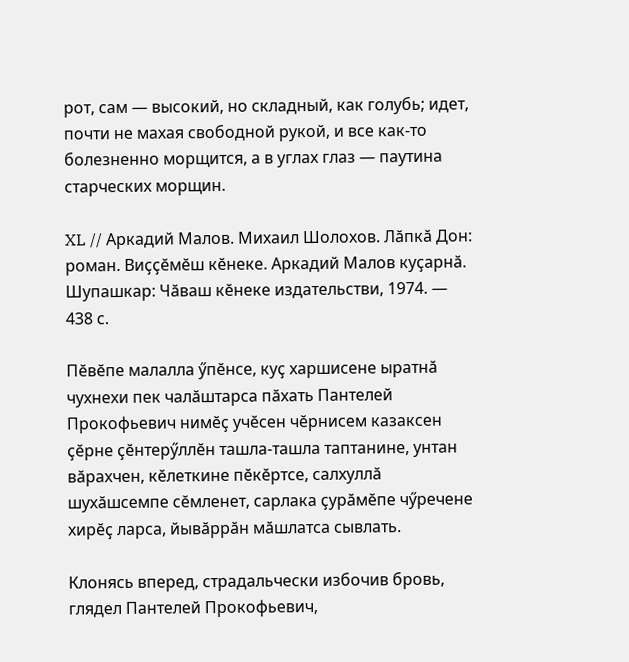рот, сам — высокий, но складный, как голубь; идет, почти не махая свободной рукой, и все как-то болезненно морщится, а в углах глаз — паутина старческих морщин.

XL // Аркадий Малов. Михаил Шолохов. Лӑпкӑ Дон: роман. Виҫҫӗмӗш кӗнеке. Аркадий Малов куҫарнӑ. Шупашкар: Чӑваш кӗнеке издательстви, 1974. — 438 с.

Пӗвӗпе малалла ӳпӗнсе, куҫ харшисене ыратнӑ чухнехи пек чалӑштарса пӑхать Пантелей Прокофьевич нимӗҫ учӗсен чӗрнисем казаксен ҫӗрне ҫӗнтерӳллӗн ташла-ташла таптанине, унтан вӑрахчен, кӗлеткине пӗкӗртсе, салхуллӑ шухӑшсемпе сӗмленет, сарлака ҫурӑмӗпе чӳречене хирӗҫ ларса, йывӑррӑн мӑшлатса сывлать.

Клонясь вперед, страдальчески избочив бровь, глядел Пантелей Прокофьевич,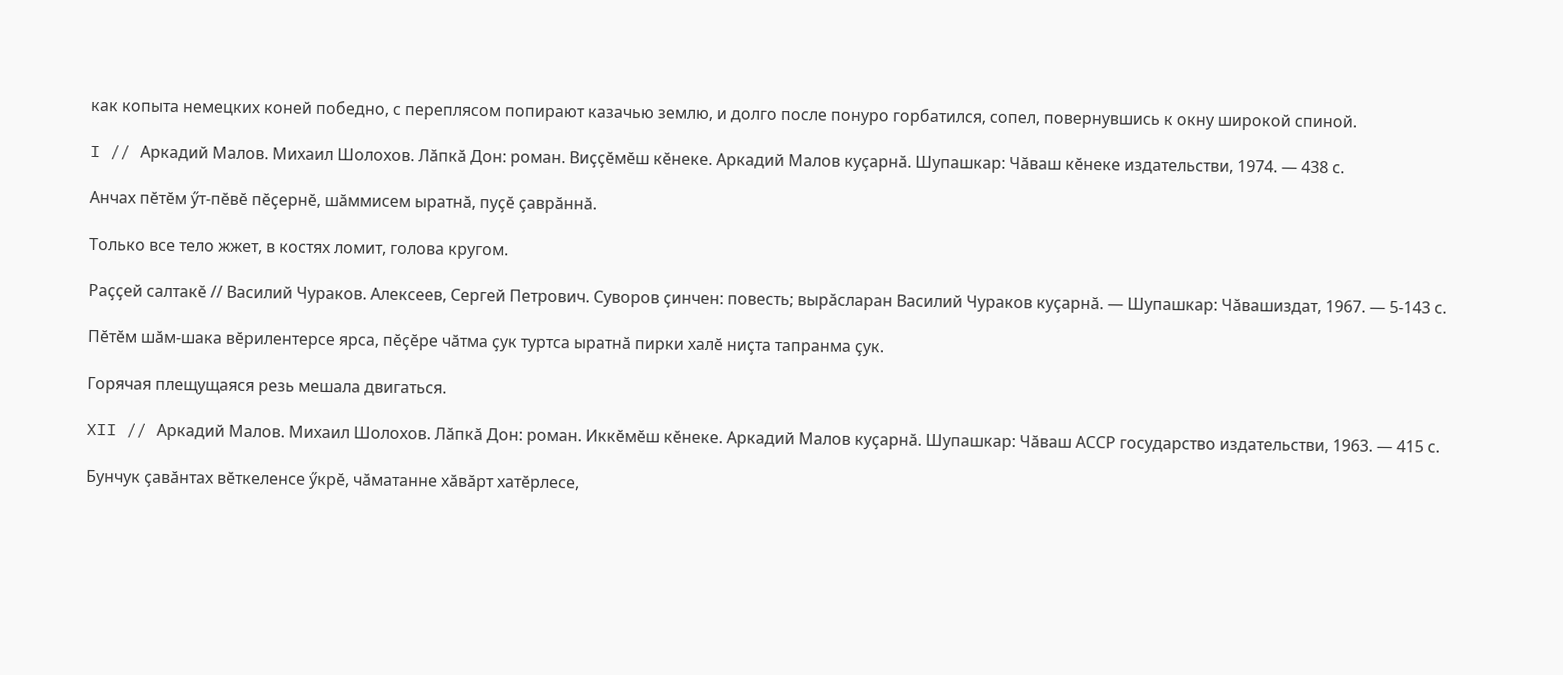как копыта немецких коней победно, с переплясом попирают казачью землю, и долго после понуро горбатился, сопел, повернувшись к окну широкой спиной.

I // Аркадий Малов. Михаил Шолохов. Лӑпкӑ Дон: роман. Виҫҫӗмӗш кӗнеке. Аркадий Малов куҫарнӑ. Шупашкар: Чӑваш кӗнеке издательстви, 1974. — 438 с.

Анчах пӗтӗм ӳт-пӗвӗ пӗҫернӗ, шӑммисем ыратнӑ, пуҫӗ ҫаврӑннӑ.

Только все тело жжет, в костях ломит, голова кругом.

Раҫҫей салтакӗ // Василий Чураков. Алексеев, Сергей Петрович. Суворов ҫинчен: повесть; вырӑсларан Василий Чураков куҫарнӑ. — Шупашкар: Чӑвашиздат, 1967. — 5-143 с.

Пӗтӗм шӑм-шака вӗрилентерсе ярса, пӗҫӗре чӑтма ҫук туртса ыратнӑ пирки халӗ ниҫта тапранма ҫук.

Горячая плещущаяся резь мешала двигаться.

XII // Аркадий Малов. Михаил Шолохов. Лӑпкӑ Дон: роман. Иккӗмӗш кӗнеке. Аркадий Малов куҫарнӑ. Шупашкар: Чӑваш АССР государство издательстви, 1963. — 415 с.

Бунчук ҫавӑнтах вӗткеленсе ӳкрӗ, чӑматанне хӑвӑрт хатӗрлесе,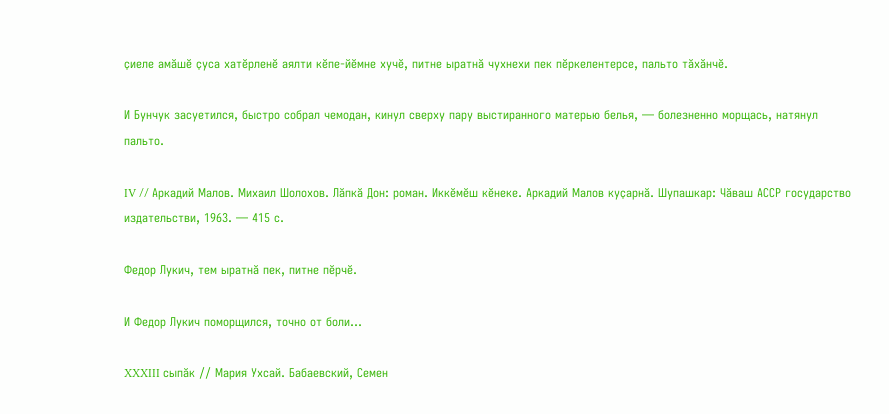ҫиеле амӑшӗ ҫуса хатӗрленӗ аялти кӗпе-йӗмне хучӗ, питне ыратнӑ чухнехи пек пӗркелентерсе, пальто тӑхӑнчӗ.

И Бунчук засуетился, быстро собрал чемодан, кинул сверху пару выстиранного матерью белья, — болезненно морщась, натянул пальто.

IV // Аркадий Малов. Михаил Шолохов. Лӑпкӑ Дон: роман. Иккӗмӗш кӗнеке. Аркадий Малов куҫарнӑ. Шупашкар: Чӑваш АССР государство издательстви, 1963. — 415 с.

Федор Лукич, тем ыратнӑ пек, питне пӗрчӗ.

И Федор Лукич поморщился, точно от боли…

XXXIII сыпӑк // Мария Ухсай. Бабаевский, Семен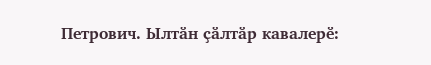Петрович. Ылтӑн ҫӑлтӑр кавалерӗ: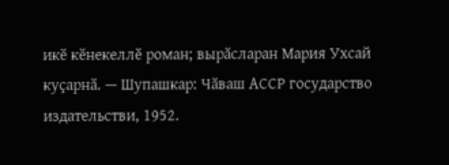икӗ кӗнекеллӗ роман; вырӑсларан Мария Ухсай куҫарнӑ. — Шупашкар: Чӑваш АССР государство издательстви, 1952.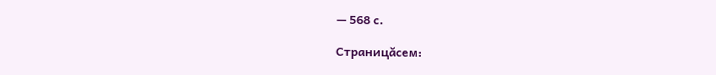— 568 с.

Страницăсем: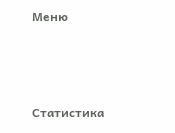Меню



Статистика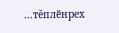...тĕплӗнрех